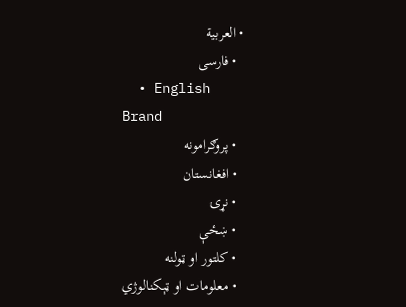• العربية
  • فارسی
  • English
Brand
  • پروګرامونه
  • افغانستان
  • نړۍ
  • ښځې
  • کلتور او ټولنه
  • معلومات او ټېکنالوژي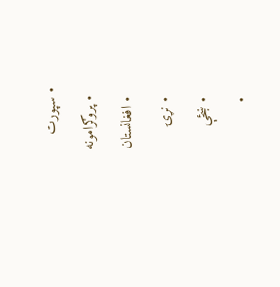• سپورت
  • پروګرامونه
  • افغانستان
  • نړۍ
  • ښځې
  •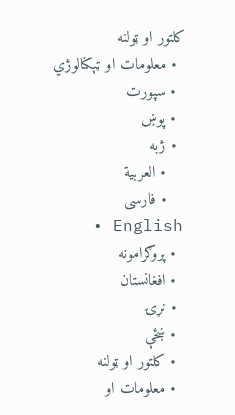کلتور او ټولنه
  • معلومات او ټېکنالوژي
  • سپورت
  • پوښ
  • ژبه
    • العربية
    • فارسی
    • English
  • پروګرامونه
  • افغانستان
  • نړۍ
  • ښځې
  • کلتور او ټولنه
  • معلومات او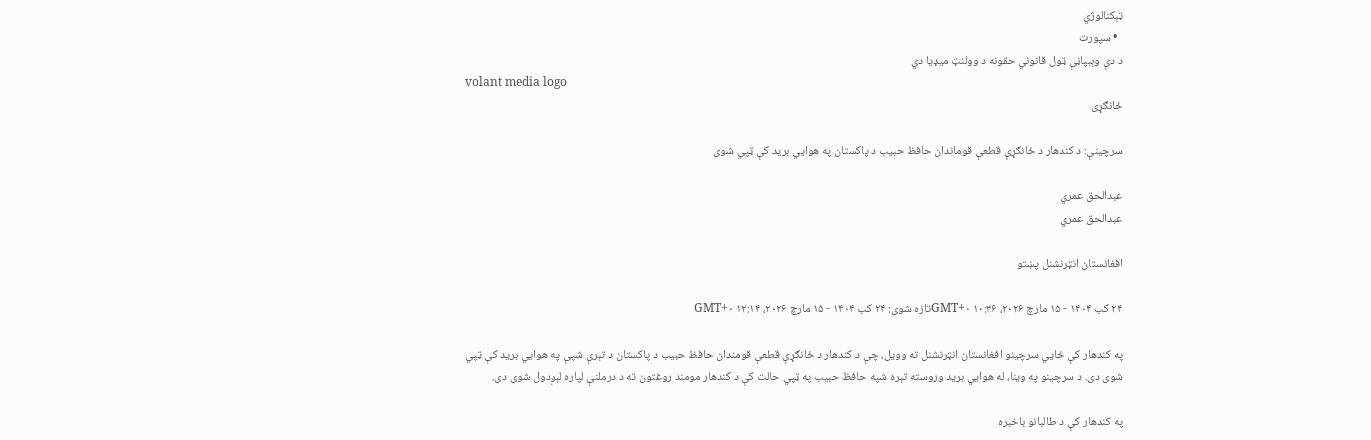ټېکنالوژي
  • سپورت
د دې وېبپاڼې ټول قانوني حقونه د وولنټ میډیا دي
volant media logo
ځانګړی

سرچینې: د کندهار د ځانګړې قطعې قوماندان حافظ حبیب د پاکستان په هوايي برید کې ټپي شوی

عبدالحق عمري
عبدالحق عمري

افغانستان انټرنشنل پښتو

۲۴ کب ۱۴۰۴ - ۱۵ مارچ ۲۰۲۶، ۱۰:۳۶ GMT+۰تازه شوی: ۲۴ کب ۱۴۰۴ - ۱۵ مارچ ۲۰۲۶، ۱۲:۱۴ GMT+۰

په کندهار کې ځایي سرچینو افغانستان انټرنشنل ته وویل، چې د کندهار د ځانګړې قطعې قومندان حافظ حبیب د پاکستان د تېرې شپې په هوايي برید کې ټپي شوی دی. د سرچینو په وینا، له هوايي برید وروسته تېره شپه حافظ حبیب په ټپي حالت کې د کندهار مومند روغتون ته د درملنې لپاره لېږدول شوی دی.

په کندهار کې د طالبانو باخبره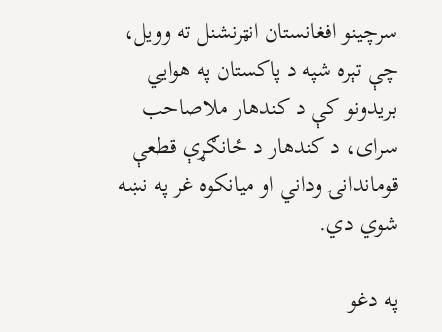سرچینو افغانستان انټرنشنل ته وویل، چې تېره شپه د پاکستان په هوايي بریدونو کې د کندهار ملاصاحب سرای، د کندهار د ځانګړې قطعې قوماندانۍ وداني او میانکوه غر په نښه شوي دي.

په دغو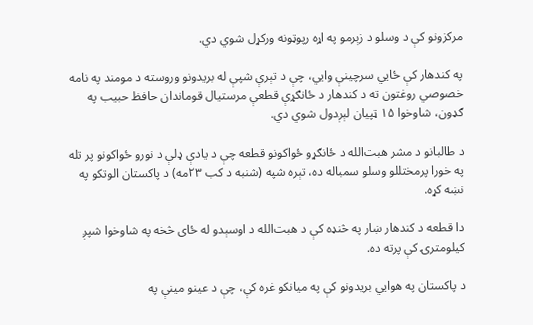مرکزونو کې د وسلو د زېرمو په اړه رپوټونه ورکړل شوي دي.

په کندهار کې ځایي سرچینې وايي، چې د تېرې شپې له بریدونو وروسته د مومند په نامه خصوصي روغتون ته د کندهار د ځانګړې قطعې مرستیال قوماندان حافظ حبیب په ګډون، شاوخوا ۱۵ ټپیان لېږدول شوي دي.

د طالبانو د مشر هبت‌الله د ځانګړو ځواکونو قطعه چې د یادې ډلې د نورو ځواکونو پر تله په خورا پرمختللو وسلو سمباله ده، تېره شپه (شنبه د کب ۲۳مه) د پاکستان الوتکو په نښه کړه.

دا قطعه د کندهار ښار په څنډه کې د هبت‌الله د اوسېدو له ځای څخه په شاوخوا شپږ کیلومترۍ کې پرته ده.

د پاکستان په هوايي بریدونو کې په میانکو غره کې، چې د عینو مینې په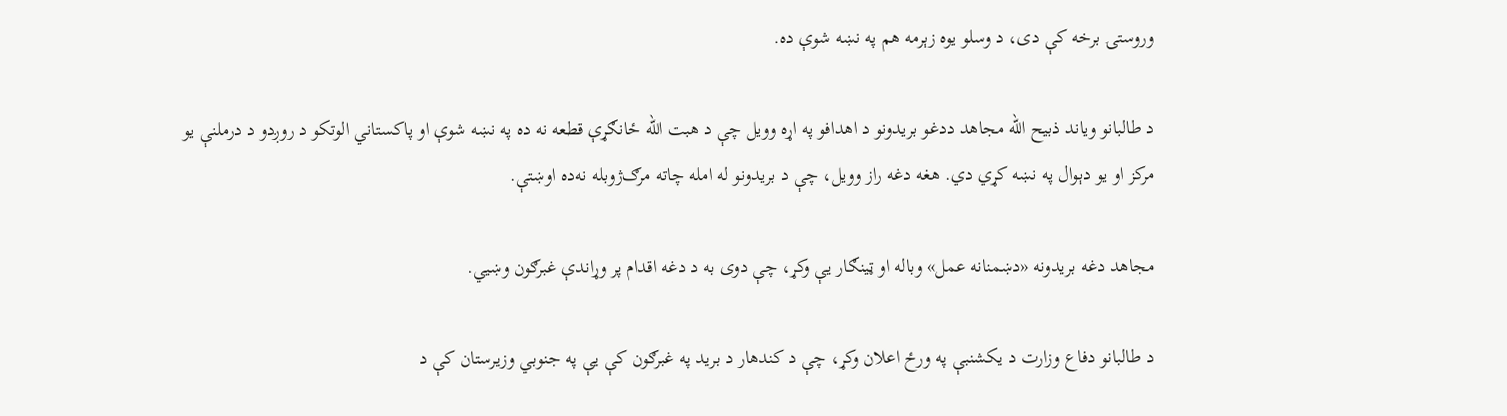وروستۍ برخه کې دی، د وسلو یوه زېرمه هم په نښه شوې ده.

د طالبانو ویاند ذبیح الله مجاهد ددغو بریدونو د اهدافو په اړه وویل چې د هبت الله ځانګړې قطعه نه ده په نښه شوې او پاکستاني الوتکو د روږدو د درملنې یو مرکز او یو دېوال په نښه کړي دي. هغه دغه راز وویل، چې د بریدونو له امله چاته مرګ‌ژوبله نه‌ده اوښتې.

مجاهد دغه بریدونه «دښمنانه عمل» وباله او ټینګار یې وکړ، چې دوی به د دغه اقدام پر وړاندې غبرګون وښيي.

د طالبانو دفاع وزارت د یکشنبې په ورځ اعلان وکړ، چې د کندهار د برید په غبرګون کې یې په جنوبي وزیرستان کې د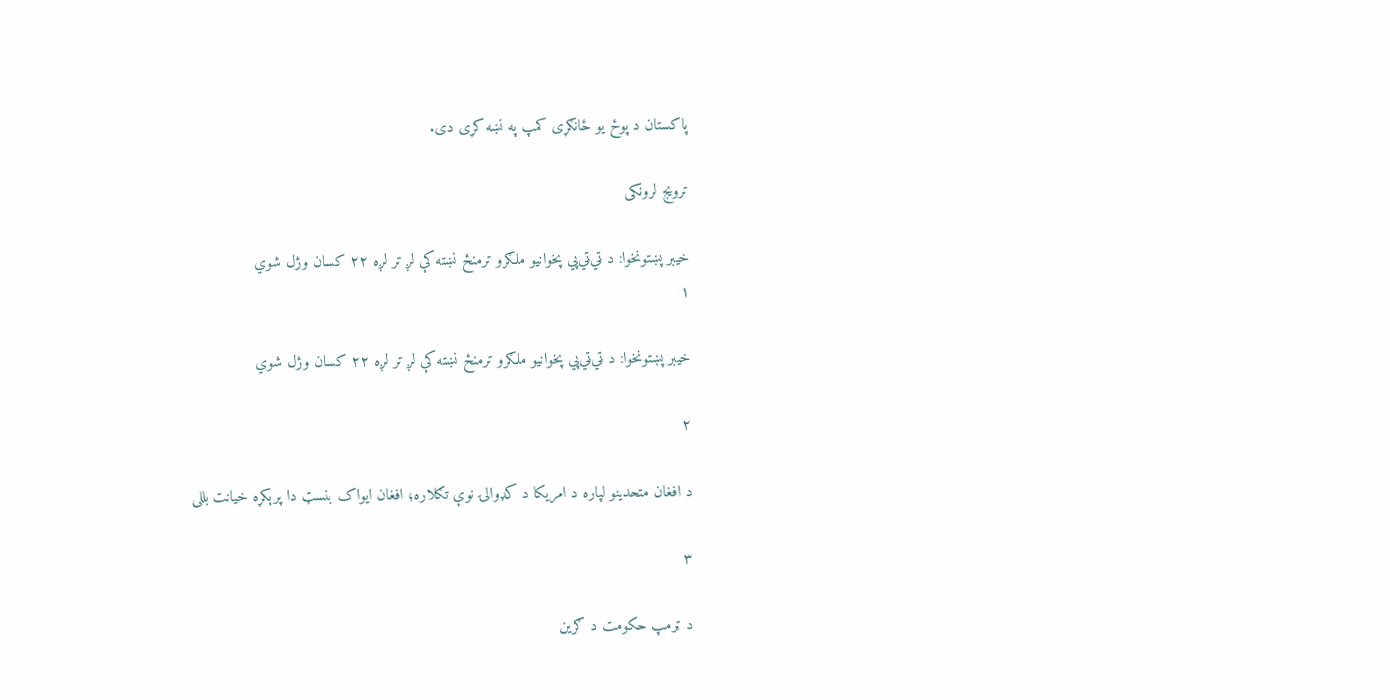پاکستان د پوځ یو ځانګړی کمپ په نښه کړی دی.

ترویج لرونکی

خیبر پښتونخوا: د ټي‌ټي‌پي پخوانیو ملګرو ترمنځ نښته کې لږ تر لږه ۲۲ کسان وژل شوي
۱

خیبر پښتونخوا: د ټي‌ټي‌پي پخوانیو ملګرو ترمنځ نښته کې لږ تر لږه ۲۲ کسان وژل شوي

۲

د افغان متحدینو لپاره د امریکا د کډوالۍ نوې تګلاره؛ افغان ایواک بنسټ دا پرېکړه خیانت بللی

۳

د ټرمپ حکومت د ګرین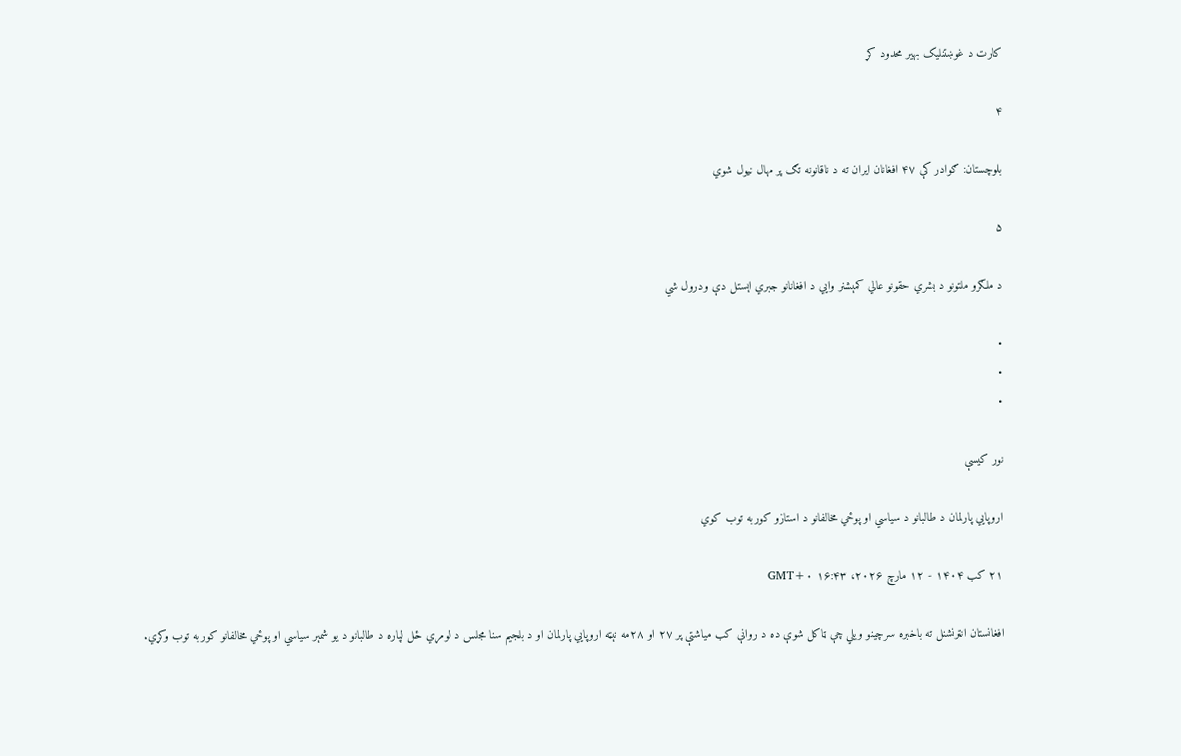کارت د غوښتنلیک بهیر محدود کړ

۴

بلوچستان: ګوادر کې ۴۷ افغانان ایران ته د ناقانونه تګ پر مهال نیول شوي

۵

د ملګرو ملتونو د بشري حقونو عالي کمېشنر وایي د افغانانو جبري اېستل دې ودرول شي

•
•
•

نور کیسې

اروپايي پارلمان د طالبانو د سیاسي او پوځي مخالفانو د استازو کوربه توب کوي

۲۱ کب ۱۴۰۴ - ۱۲ مارچ ۲۰۲۶، ۱۶:۴۳ GMT+۰

افغانستان انټرنشنل ته باخبره سرچینو ویلي چې ټاکل شوې ده د روانې کب میاشتې پر ۲۷ او ۲۸مه نېټه اروپایي پارلمان او د بلجیم سنا مجلس د لومړي ځل لپاره د طالبانو د یو شمېر سیاسي او پوځي مخالفانو کوربه توب وکړي.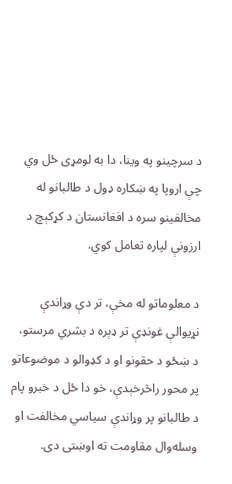د سرچینو په وینا، دا به لومړی ځل وي چې اروپا په ښکاره ډول د طالبانو له مخالفینو سره د افغانستان د کړکېچ د ارزونې لپاره تعامل کوي.

د معلوماتو له مخې، تر دې وړاندې نړیوالې غونډې تر ډېره د بشري مرستو، د ښځو د حقونو او د کډوالو د موضوعاتو پر محور راڅرخېدې، خو دا ځل د خبرو پام د طالبانو پر وړاندې سیاسي مخالفت او وسله‌وال مقاومت ته اوښتی دی.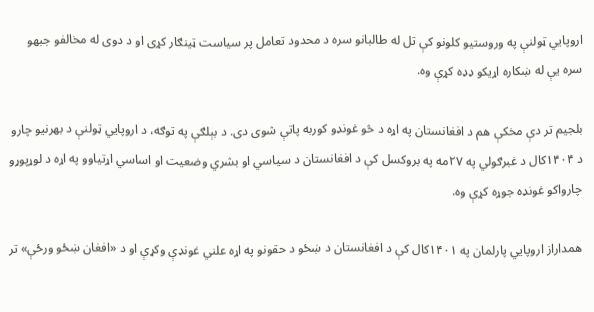اروپايي ټولنې په وروستیو کلونو کې تل له طالبانو سره د محدود تعامل پر سیاست ټینګار کړی او د دوی له مخالفو جبهو سره یې له ښکاره اړیکو ډډه کړې وه.

بلجیم تر دې مخکې هم د افغانستان په اړه د څو غونډو کوربه پاتې شوی دی. د بېلګې په توګه، د اروپايي ټولنې د بهرنیو چارو د ۱۴۰۴کال د غبرګولي په ۲۷مه په بروکسل کې د افغانستان د سیاسي او بشري وضعیت او اساسي اړتیاوو په اړه د لوړپوړو چارواکو غونډه جوړه کړې وه.

همداراز اروپايي پارلمان په ۱۴۰۱کال کې د افغانستان د ښځو د حقونو په اړه علني غونډې وکړې او د «افغان ښځو ورځې» تر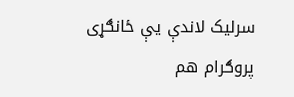سرلیک لاندې یې ځانګړی پروګرام هم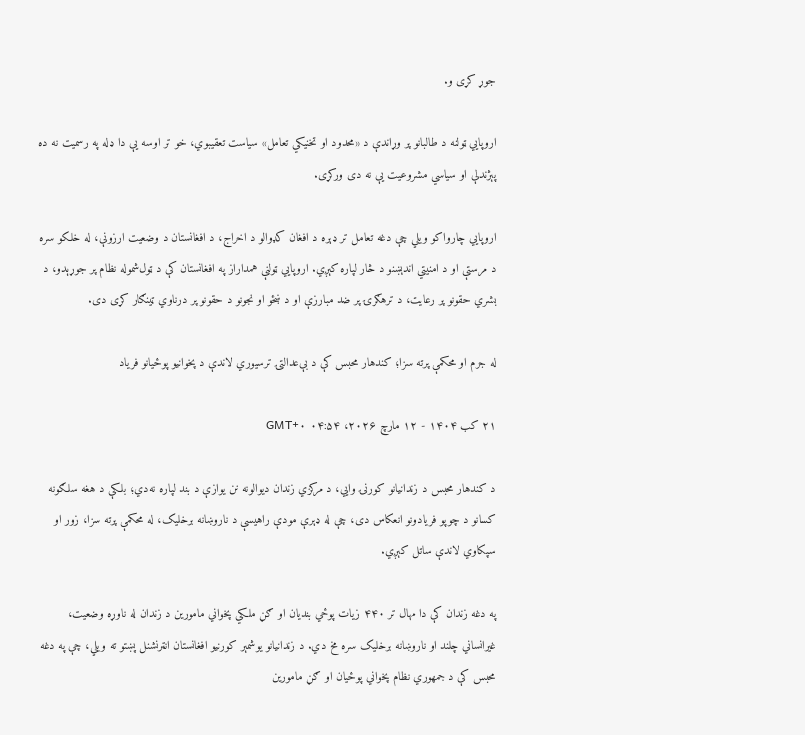جوړ کړی و.

اروپايي ټولنه د طالبانو پر وړاندې د «محدود او تخنیکي تعامل» سیاست تعقیبوي، خو تر اوسه یې دا ډله په رسمیت نه ده پېژندلې او سیاسي مشروعیت یې نه دی ورکړی.

اروپايي چارواکو ویلي چې دغه تعامل تر ډېره د افغان کډوالو د اخراج، د افغانستان د وضعیت ارزونې، له خلکو سره د مرستې او د امنیتي اندېښنو د څار لپاره کېږي. اروپايي ټولنې همداراز په افغانستان کې د ټول‌شموله نظام پر جوړېدو، د بشري حقونو پر رعایت، د ترهګرۍ پر ضد مبارزې او د ښځو او نجونو د حقونو پر درناوي ټینګار کړی دی.

له جرم او محکمې پرته سزا؛ کندهار محبس کې د بې‌عدالتۍ ترسیوري لاندې د پخوانيو پوځیانو فریاد

۲۱ کب ۱۴۰۴ - ۱۲ مارچ ۲۰۲۶، ۰۴:۵۴ GMT+۰

د کندهار محبس د زندانیانو کورنۍ وايي، د مرکزي زندان دیوالونه نن یوازې د بند لپاره نه‌دي؛ بلکې د هغه سلګونه کسانو د چوپو فریادونو انعکاس دی، چې له ډېرې مودې راهیسې د ناروښانه برخلیک، له محکمې پرته سزا، زور او سپکاوي لاندې ساتل کېږي.

په دغه زندان کې دا مهال تر ۴۴۰ زیات پوځي بندیان او ګڼ ملکي پخواني مامورین د زندان له ناوړه وضعیت، غیرانساني چلند او ناروښانه برخلیک سره مخ دي. د زندانیانو یوشمېر کورنیو افغانستان انټرنشنل پښتو ته ویلي، چې په دغه محبس کې د جمهوري نظام پخواني پوځیان او ګڼ مامورین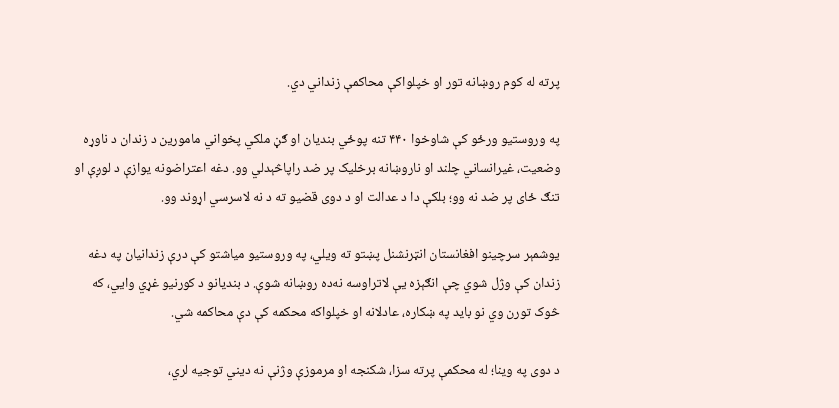پرته له کوم روښانه تور او خپلواکې محاکمې زنداني دي.

په وروستیو ورځو کې شاوخوا ۴۴۰ تنه پوځي بندیان او ګڼ ملکي پخواني مامورین د زندان د ناوړه وضعیت، غیرانساني چلند او ناروښانه برخلیک پر ضد راپاڅېدلي وو. دغه اعتراضونه یوازې د لوږې او تنګ ځای پر ضد نه وو؛ بلکې دا د عدالت او د دوی قضیو ته د نه لاسرسي اړوند وو.

یوشمېر سرچینو افغانستان انټرنشنل پښتو ته ویلي، په وروستیو میاشتو کې درې زندانیان په دغه زندان کې وژل شوي چې انګېزه یې لاتراوسه نه‌ده روښانه شوې. د بندیانو د کورنیو غړي وایي، که څوک تورن وي نو باید په ښکاره، عادلانه او خپلواکه محکمه کې دې محاکمه شي.

د دوی په وینا؛ له محکمې پرته سزا، شکنجه او مرموزې وژنې نه دیني توجیه لري،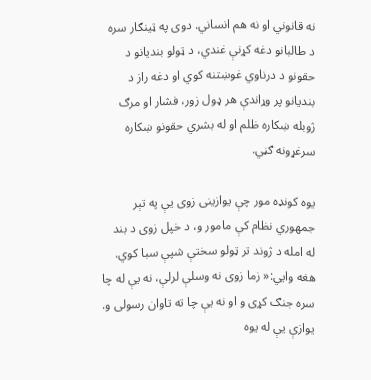نه قانوني او نه هم انساني. دوی په ټینګار سره د طالبانو دغه کړنې غندي، د ټولو بندیانو د حقونو د درناوي غوښتنه کوي او دغه راز د بندیانو پر وړاندې هر ډول زور، فشار او مرګ ژوبله ښکاره ظلم او له بشري حقونو ښکاره سرغړونه ګڼي.

یوه کونډه مور چې یوازینی زوی یې په تېر جمهوري نظام کې مامور و، د خپل زوی د بند له امله د ژوند تر ټولو سختې شپې سبا کوي. هغه وایي:« زما زوی نه وسلې لرلې، نه یې له چا سره جنګ کړی و او نه یې چا ته تاوان رسولی و. یوازې یې له یوه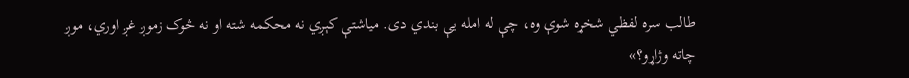طالب سره لفظي شخړه شوې وه، چې له امله یې بندي دی. میاشتې کېږي نه محکمه شته او نه څوک زموږ غږ اوري، موږ چاته وژاړو؟»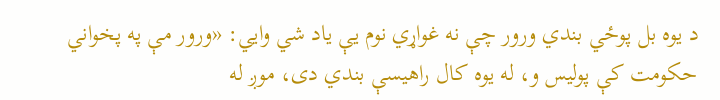د یوه بل پوځي بندي ورور چې نه غواړي نوم یې یاد شي وايي: «ورور مې په پخواني حکومت کې پولیس و، له یوه کال راهیسې بندي دی، موږ له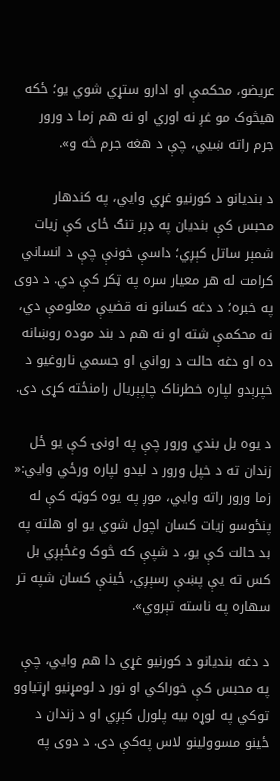عریضو، محکمې او ادارو ستړي شوي یو؛ ځکه هیڅوک مو غږ نه اوري او نه هم زما د ورور جرم راته ښيي، چې د هغه جرم څه و».

د بندیانو د کورنیو غړي وایي، په کندهار محبس کې بندیان په ډېر تنګ ځای کې زیات شمېر ساتل کېږي؛ داسې خونې چې د انساني کرامت له هر معیار سره په ټکر کې دي. د دوی په خبره؛ د دغه کسانو نه قضیې معلومې دي، نه محکمې شته او نه هم د بند موده روښانه ده او دغه حالت د رواني او جسمي ناروغیو د خپرېدو لپاره خطرناک چاپېریال رامنځته کړی دی.

د یوه بل بندي ورور چې په اونۍ کې یو ځل زندان ته د خپل ورور د لیدو لپاره ورځي وايي:« زما ورور راته وایي، موږ په یوه کوټه کې له پنځوسو زیات کسان اچول شوي یو او هلته په بد حالت کې یو، د شپې که څوک وغځېږي بل کس ته یې پښې رسېږي، ځینې کسان شپه تر سهاره په ناسته تېروي».

د دغه بندیانو د کورنیو غړي دا هم وایي، چې په محبس کې خوراکي او نور د لومړنيو اړتیاوو توکي په لوړه بیه پلورل کېږي او د زندان د ځینو مسوولینو لاس په‌کې دی. د دوی په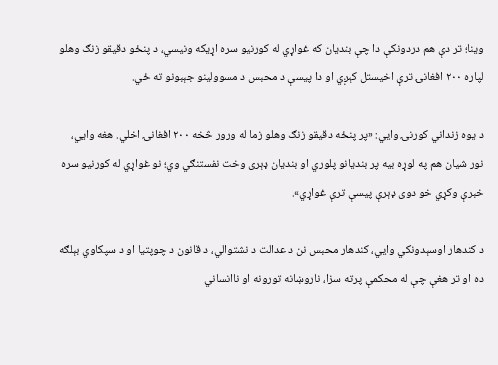وینا؛ تر دې هم دردونکې دا چې بندیان که غواړي له کورنیو سره اړیکه ونیسي، د پنځو دقیقو زنګ وهلو لپاره ۲۰۰ افغانۍ ترې اخیستل کېږي او دا پيسې د محبس د مسوولینو جېبونو ته ځي.

د یوه زنداني کورنۍ وایي: «پر پنځه دقیقو زنګ وهلو زما له ورور څخه ۲۰۰ افغانۍ اخلي. هغه وایي، نور شیان هم په لوړه بیه پر بندیانو پلوري او بندیان ډېری وخت نفستنګي وي؛ نو غواړي له کورنیو سره خبرې وکړي خو دوی ډېرې پیسې ترې غواړي».

د کندهار اوسېدونکي وایي، کندهار محبس نن د عدالت د نشتوالي، د قانون د چوپتیا او د سپکاوي بېلګه ده او تر هغې چې له محکمې پرته سزا، ناروښانه تورونه او ناانساني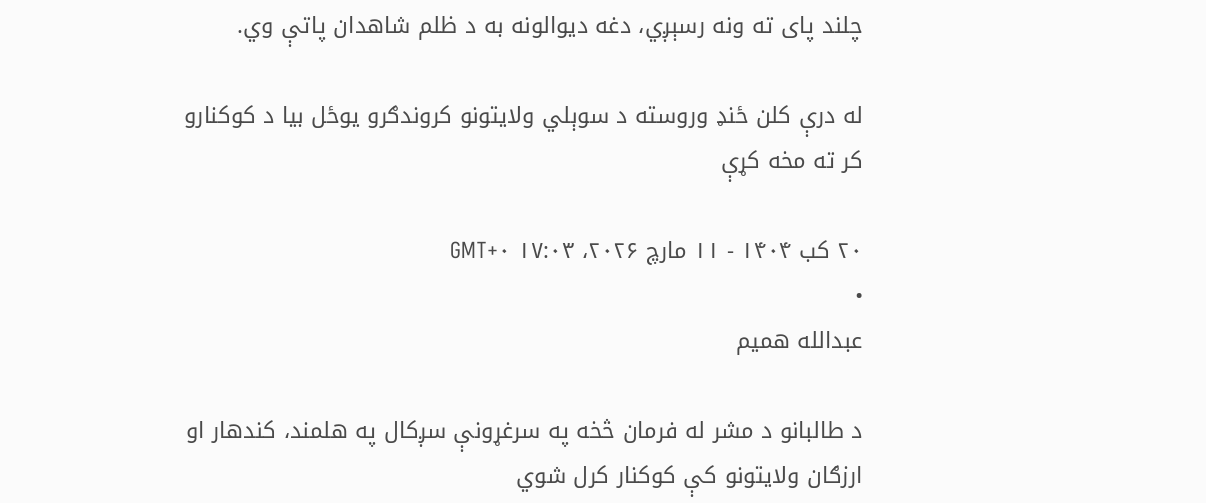چلند پای ته ونه رسېږي، دغه دیوالونه به د ظلم شاهدان پاتې وي.

له درې کلن ځنډ وروسته د سوېلي ولایتونو کروندګرو یوځل بیا د کوکنارو کر ته مخه کړې

۲۰ کب ۱۴۰۴ - ۱۱ مارچ ۲۰۲۶، ۱۷:۰۳ GMT+۰
•
عبدالله همیم

د طالبانو د مشر له فرمان څخه په سرغړونې سږکال په هلمند، کندهار او ارزګان ولایتونو کې کوکنار کرل شوي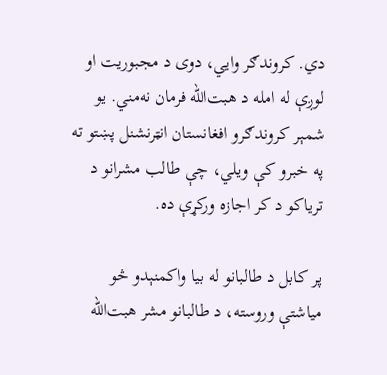دي. کروندګر وايي، دوی د مجبوریت او لوږې له امله د هبت‌الله فرمان نه‌مني. یو شمېر کروندګرو افغانستان انټرنشنل پښتو ته په خبرو کې ویلي، چې طالب مشرانو د تریاکو د کر اجازه ورکړې ده.

پر کابل د طالبانو له بیا واکمنېدو څو میاشتې وروسته، د طالبانو مشر هبت‌الله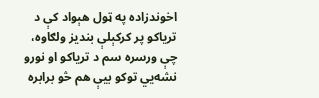اخوندزاده په ټول هېواد کې د تریاکو پر کرکېلې بندیز ولګاوه، چې ورسره سم د تریاکو او نورو نشه‌یي توکو بیې هم څو برابره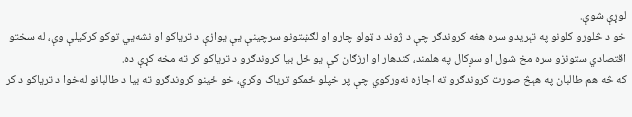لوړې شوې.
خو د څلورو کلونو په تېریدو سره هغه کروندګر چې د ژوند د ټولو چارو او لګښتونو سرچینې یې یوازې د تریاکو او نشه‌یي توکو کرکيلې وې، له سختو اقتصادي ستونزو سره مخ شول او سږکال په هلمند، کندهار او ارزګان کې یو ځل بیا کروندګرو د تریاکو کر ته مخه کړې ده.
که څه هم طالبان په هېڅ صورت کروندګرو ته اجازه نه‌ورکوي چې پر خپلو ځمکو تریاک وکري، خو ځینو کروندګرو ته بیا د طالبانو له‌خوا د تریاکو د کر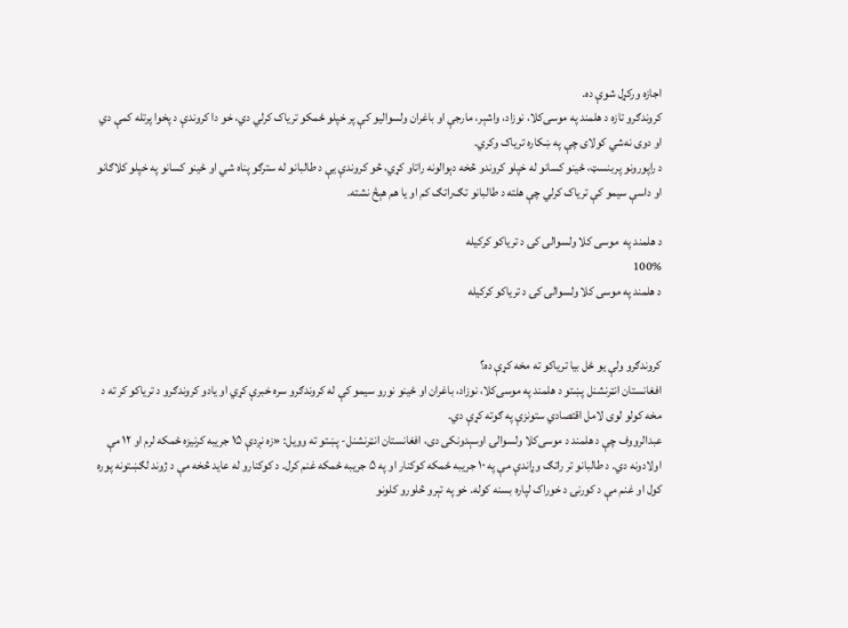اجازه ورکړل شوې ده.
کروندګرو تازه د هلمند په موسی‌کلا، نوزاد، واشېر، مارجې او باغران ولسوالیو کې پر خپلو ځمکو تریاک کرلي دي، خو دا کروندې د پخوا پرتله کمې دي او دوی نه‌شي کولای چې په ښکاره تریاک وکري.
د راپورونو پربنسټ، ځینو کسانو له خپلو کروندو څخه دېوالونه راتاو کړي، څو کروندې یې د طالبانو له سترګو پناه شي او ځینو کسانو په خپلو کلاګانو او داسې سیمو کې تریاک کرلي چې هلته د طالبانو تګ‌راتګ کم او یا هم هېڅ نشته.

د هلمند په  موسی کلا ولسوالۍ کۍ د تریاکو کرکیله
100%
د هلمند په موسی کلا ولسوالۍ کۍ د تریاکو کرکیله


کروندګرو ولې یو ځل بیا تریاکو ته مخه کړې ده؟
افغانستان انټرنشنل پښتو د هلمند په موسی‌کلا، نوزاد، باغران او ځینو نورو سیمو کې له کروندګرو سره خبرې کړي او یادو کروندګرو د تریاکو کر ته د مخه کولو لوی لامل اقتصادي ستونزې په ګوته کړې دي.
عبدالرووف چې د هلمند د موسی‌کلا ولسوالۍ اوسېدونکی دی، افغانستان انټرنشنل- پښتو ته وویل: «زه نږدې ۱۵ جریبه کرنیزه ځمکه لرم او ۱۲ مې اولادونه دي. د طالبانو تر راتګ وړاندې مې په ۱۰ جریبه ځمکه کوکنار او په ۵ جریبه ځمکه غنم کرل. د کوکنارو له عاید څخه مې د ژوند لګښتونه پوره کول او غنم مې د کورنۍ د خوراک لپاره بسنه کوله. خو په تېرو څلورو کلونو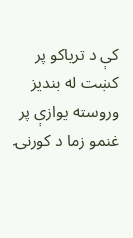کې د تریاکو پر کښت له بندیز وروسته یوازې پر غنمو زما د کورنۍ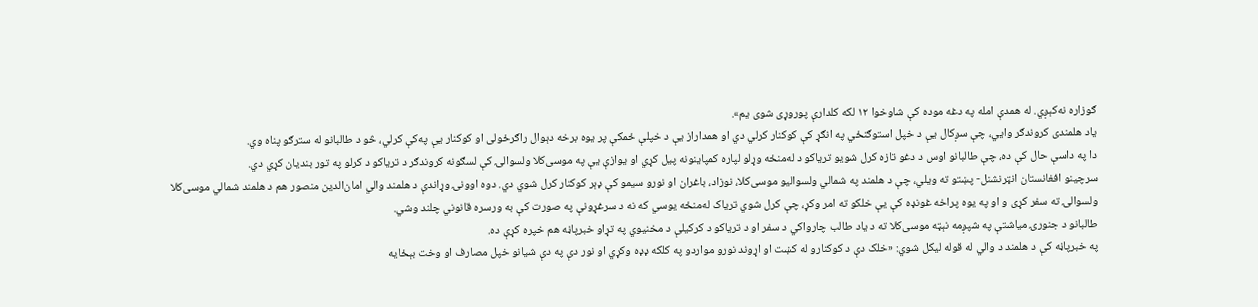ګوزاره نه‌کېږي. له همدې امله په دغه موده کې شاوخوا ۱۲ لکه کلدارې پوروړی شوی یم».
یاد هلمندی کروندګر وايي، چې سږکال یې د خپل استوګنځي په انګړ کې کوکنار کرلي دي او همداراز یې د خپلې ځمکې پر یوه برخه دېوال راګرځولی او کوکنار یې په‌کې کرلي، څو د طالبانو له سترګو پناه وي.
دا په داسې حال کې ده، چې طالبانو اوس د دغو تازه کرل شویو تریاکو د له‌منځه وړلو لپاره کمپاینونه پیل کړي او یوازې یې په موسی‌کلا ولسوالۍ کې لسګونه کروندګر د تریاکو د کرلو په تور بندیان کړي دي.
سرچینو افغانستان انټرنشنل- پښتو ته ویلي، چې د هلمند په شمالي ولسوالیو موسی‌کلا، نوزاد، باغران او نورو سیمو کې ډېر کوکنار کرل شوي دي. دوه اوونۍ وړاندې د هلمند والي امان‌الدین منصور هم د هلمند شمالي موسی‌کلا ولسوالۍ ته سفر کړی و او په یوه پراخه غونډه کې یې خلکو ته امر وکړ، چې کرل شوي تریاک له‌منځه یوسي که نه د سرغړونې په صورت کې به ورسره قانوني چلند وشي.
طالبانو د جنورۍ میاشتې په شپږمه نېټه موسی‌کلا ته د یاد طالب چارواکي د سفر او د تریاکو د کرکیلې د مخنیوي په تړاو خبرپاڼه هم خپره کړې ده.
په خبرپاڼه کې د هلمند د والي له قوله لیکل شوي: «خلک دې د کوکنارو له کښت او اړوند نورو مواردو په کلکه ډډه وکړي او نور دې په دې شیانو خپل مصارف او وخت بېځایه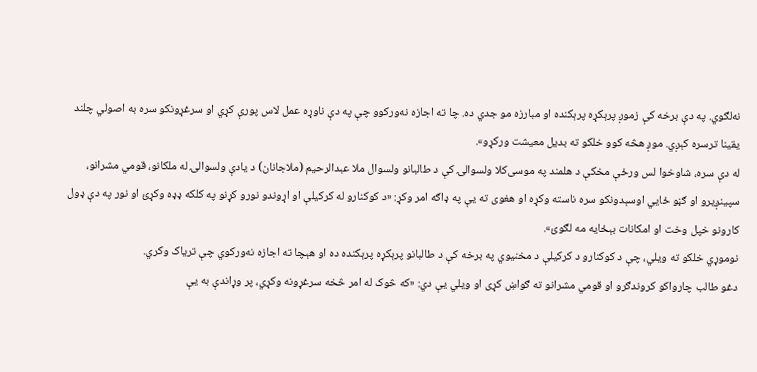نه‌لګوي. په دې برخه کې زموږ پرېکړه پرېکنده او مبارزه مو جدي ده. چا ته اجازه نه‌ورکوو چې په دې ناوړه عمل لاس پورې کړي او سرغړونکو سره به اصولي چلند یقینا ترسره کېږي. موږ هڅه کوو خلکو ته بدیل معیشت ورکړو».
له دې سره، شاوخوا لس ورځې مخکې د هلمند په موسی‌کلا ولسوالۍ کې د طالبانو ولسوال ملا عبدالرحیم (ملاجانان) د یادې ولسوالۍ له ملکانو، قومي مشرانو، سپینږیرو او ګڼو ځايي اوسېدونکو سره ناسته وکړه او هغوی ته یې په ډاګه امر وکړ: «د کوکنارو له کرکیلې او اړوندو نورو کړنو په کلکه ډډه وکړئ او نور په دې ډول کارونو خپل وخت او امکانات بېځایه مه لګوئ».
نوموړي خلکو ته ویلي، چې د کوکنارو د کرکیلې د مخنیوي په برخه کې د طالبانو پرېکړه پرېکنده ده او هېچا ته اجازه نه‌ورکوي چې تریاک وکري.
دغو طالب چارواکو کروندګرو او قومي مشرانو ته ګواښ کړی او ویلي یې دي: «که څوک له امر څخه سرغړونه وکړي، پر وړاندې به یې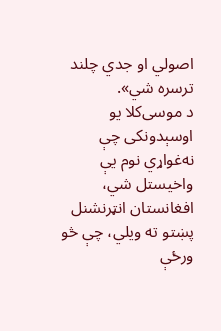اصولي او جدي چلند ترسره شي».
د موسی‌کلا یو اوسېدونکی چې نه‌غواړي نوم یې واخیستل شي، افغانستان انټرنشنل پښتو ته ویلي، چې څو ورځې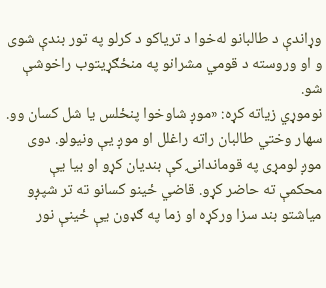وړاندې د طالبانو له‌خوا د تریاکو د کرلو په تور بندې شوی و او وروسته د قومي مشرانو په منځګړیتوب راخوشې شو.
نوموړي زیاته کړه: «موږ شاوخوا پنځلس یا شل کسان وو. سهار وختي طالبان راته راغلل او موږ یې ونیولو. دوی موږ لومړی په قوماندانۍ کې بندیان کړو او بیا یې محکمې ته حاضر کړو. قاضي ځینو کسانو ته تر شپږو میاشتو بند سزا ورکړه او زما په ګډون یې ځینې نور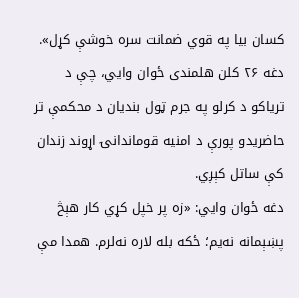کسان بیا په قوي ضمانت سره خوشې کړل».
دغه ۲۶ کلن هلمندی ځوان وايي، چې د تریاکو د کرلو په جرم ټول بندیان د محکمې تر حاضریدو پورې د امنیه قوماندانۍ اړوند زندان کې ساتل کېږي.
دغه ځوان وايي: «زه پر خپل کړي کار هېڅ پښېمانه نه‌یم؛ ځکه بله لاره نه‌لرم. همدا مې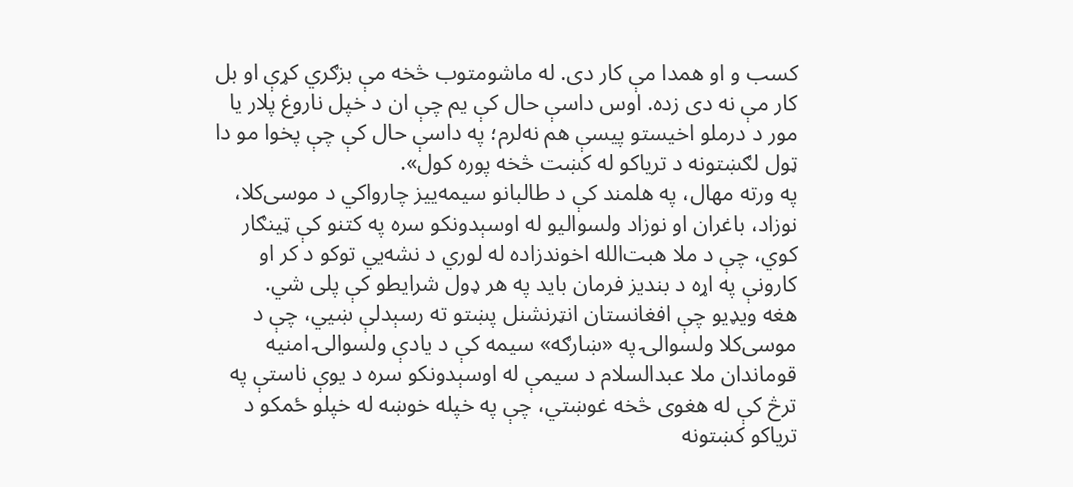کسب و او همدا مې کار دی. له ماشومتوب څخه مې بزګري کړې او بل کار مې نه دی زده. اوس داسې حال کې یم چې ان د خپل ناروغ پلار یا مور د درملو اخیستو پیسې هم نه‌لرم؛ په داسې حال کې چې پخوا مو دا ټول لګښتونه د تریاکو له کښت څخه پوره کول».
په ورته مهال، په هلمند کې د طالبانو سیمه‌ییز چارواکي د موسی‌کلا، نوزاد، باغران او نوزاد ولسوالیو له اوسېدونکو سره په کتنو کې ټینګار کوي، چې د ملا هبت‌الله اخوندزاده له لوري د نشه‌يي توکو د کر او کارونې په اړه د بندیز فرمان باید په هر ډول شرایطو کې پلی شي.
هغه ویډیو چې افغانستان انټرنشنل پښتو ته رسېدلې ښيي، چې د موسی‌کلا ولسوالۍ په «ښارګه» سیمه کې د یادې ولسوالۍ امنیه قوماندان ملا عبدالسلام د سیمې له اوسېدونکو سره د یوې ناستې په ترڅ کې له هغوی څخه غوښتي، چې په خپله خوښه له خپلو ځمکو د تریاکو کښتونه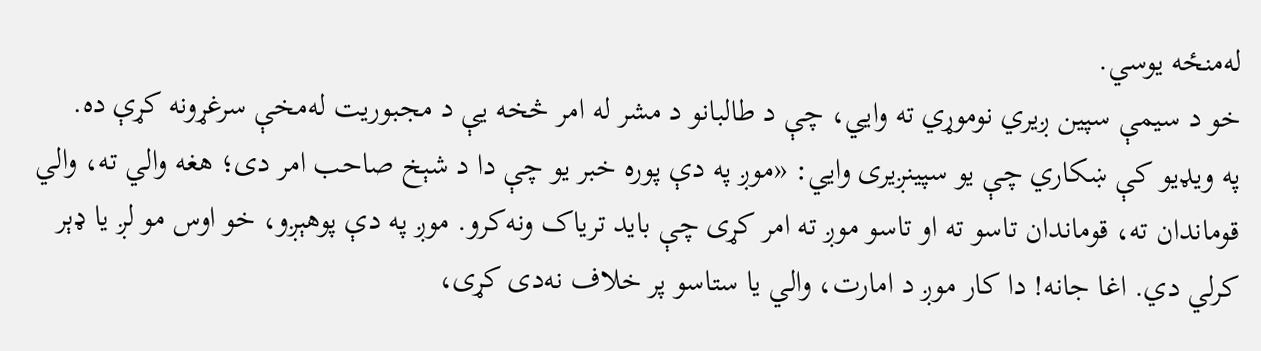له‌منځه یوسي.
خو د سیمې سپین ږیري نوموړي ته وايي، چې د طالبانو د مشر له امر څخه یې د مجبوریت له‌مخې سرغړونه کړې ده.
په ویډیو کې ښکاري چې یو سپینږیری وايي: «موږ په دې پوره خبر یو چې دا د شېخ صاحب امر دی؛ هغه والي ته، والي قوماندان ته، قوماندان تاسو ته او تاسو موږ ته امر کړی چې باید تریاک ونه‌کرو. موږ په دې پوهېږو، خو اوس مو لږ یا ډېر کرلي دي. اغا جانه! دا کار موږ د امارت، والي یا ستاسو پر خلاف نه‌دی کړی،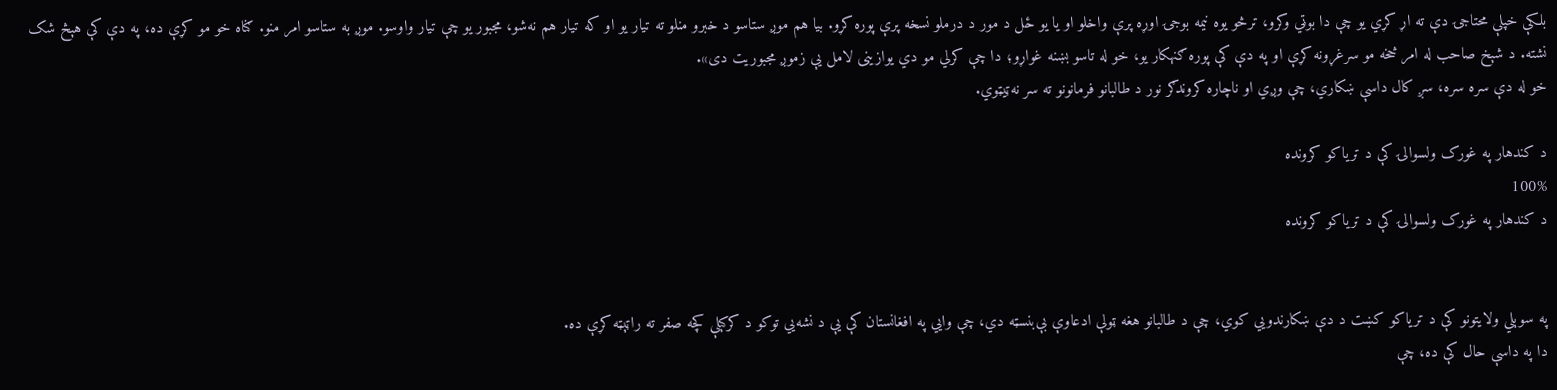بلکې خپلې محتاجۍ دې ته اړ کړي یو چې دا بوټي وکرو، ترڅو یوه نیمه بوجۍ اوړه پرې واخلو او یا یو ځل د مور د درملو نسخه پرې پوره کړو. بیا هم موږ ستاسو د خبرو منلو ته تیار یو او که تیار هم نه‌شو، مجبور یو چې تیار واوسو. موږ به ستاسو امر منو. ګناه خو مو کړې ده، په دې کې هېڅ شک نشته. د شېخ صاحب له امر څخه مو سرغړونه کړې او په دې کې پوره ګنهکار یو، خو له تاسو بښنه غواړو؛ دا چې کرلي مو دي یوازینی لامل یې زموږ مجبوریت دی».
خو له دې سره سره، سږ کال داسې ښکاري، چې وږي او ناچاره کروندګر نور د طالبانو فرمانونو ته سر نه‌ټیټوي.

د کندهار په غورک ولسوالۍ کې د تریاکو کرونده
100%
د کندهار په غورک ولسوالۍ کې د تریاکو کرونده


په سوېلي ولایتونو کې د تریاکو کښت د دې ښکارندويي کوي، چې د طالبانو هغه ټولې ادعاوې بې‌بنسټه دي، چې وايي په افغانستان کې یې د نشه‌يي توکو د کرکېلې کچه صفر ته راټېټه کړې ده.
دا په داسې حال کې ده، چې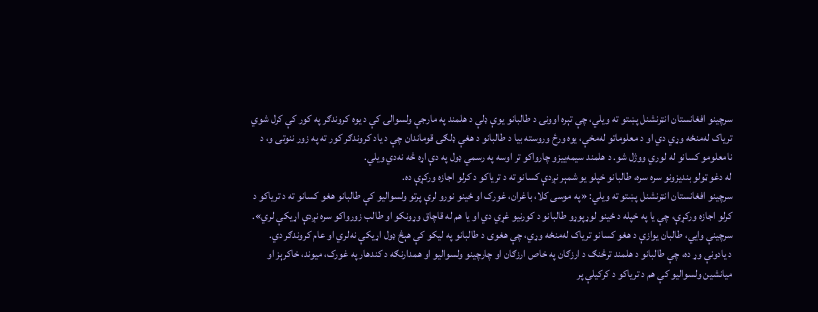سرچینو افغانستان انټرنشنل پښتو ته ویلي، چې تېره اوونۍ د طالبانو یوې ډلې د هلمند په مارجې ولسوالۍ کې د یوه کروندګر په کور کې کرل شوي تریاک له‌منځه وړي دي او د معلوماتو له‌مخې، یوه ورځ وروسته بیا د طالبانو د هغې ډلګۍ قوماندان چې د یاد کروندګر کور ته په زور ننوتی و، د نامعلومو کسانو له لوري ووژل شو. د هلمند سیمه‌ییزو چارواکو تر اوسه په رسمي ډول په دې اړه څه نه‌دي ویلي.
له دغو ټولو بندیزونو سره سره، طالبانو خپلو یو شمېر نږدې کسانو ته د تریاکو د کرلو اجازه ورکړې ده.
سرچینو افغانستان انټرنشنل پښتو ته ویلي: «په موسی کلا، باغران، غورک او ځینو نورو لرې پرتو ولسوالیو کې طالبانو هغو کسانو ته د تریاکو د کرلو اجازه ورکړې، چې یا په خپله د ځینو لوړپوړو طالبانو د کورنیو غړي دي او یا هم له قاچاق وړونکو او طالب زورواکو سره نږدې اړیکې لري».
سرچینې وايي، طالبان یوازې د هغو کسانو تریاک له‌منځه وړي، چې هغوی د طالبانو په لیکو کې هېڅ ډول اړیکې نه‌لري او عام کروندګر دي.
د یادونې وړ ده، چې طالبانو د هلمند ترڅنګ د ارزګان په خاص ارزګان او چارچینو ولسوالیو او همدارنګه د کندهار په غورک، میوند، خاکرېز او میانشین ولسوالیو کې هم د تریاکو د کرکیلې پر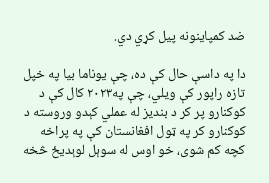ضد کمپاینونه پیل کړي دي.

دا په داسې حال کې ده، چې یوناما بیا په خپل تازه راپور کې ویلي، چې په۲۰۲۳ کال کې د کوکنارو پر کر د بندیز له عملي کېدو وروسته د کوکنارو کر په ټول افغانستان کې په پراخه کچه کم شوی، خو اوس له سوېل لوېدیځ څخه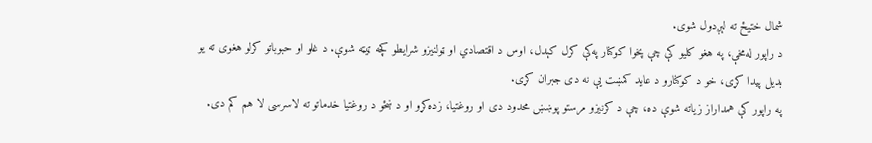شمال ختیځ ته لېږدول شوی.
د راپور له‌مخې، په هغو کلیو کې چې پخوا کوکنار په‌کې کرل کېدل، اوس د اقتصادي او ټولنیزو شرایطو کچه ټیټه شوې. د غلو او حبوباتو کرلو هغوی ته یو بدیل پیدا کړی، خو د کوکنارو د عاید کمښت یې نه دی جبران کړی.
په راپور کې همداراز زیاته شوې ده، چې د کرنیزو مرستو پوښښ محدود دی او روغتیا، زده‌کړو او د ښځو د روغتیا خدماتو ته لاسرسی لا هم کم دی.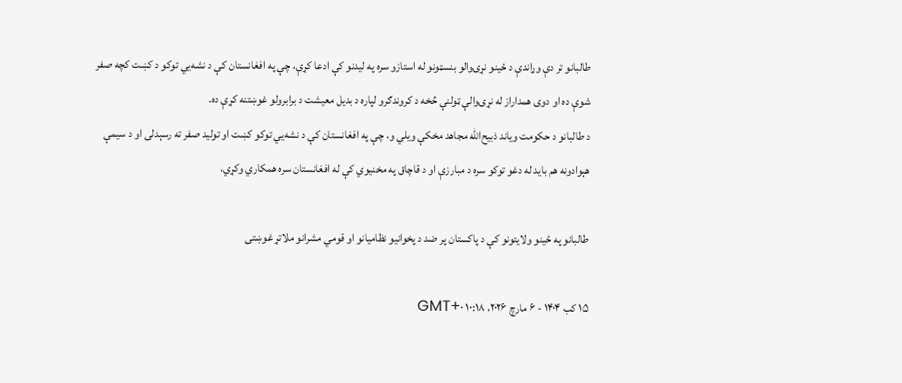طالبانو تر دې وړاندې د ځینو نړۍوالو بنسټونو له استازو سره په لیدنو کې ادعا کړې، چې په افغانستان کې د نشه‌يي توکو د کښت کچه صفر شوې ده او دوی همداراز له نړۍوالې ټولنې څخه د کروندګرو لپاره د بدیل معیشت د برابرولو غوښتنه کړې ده.
د طالبانو د حکومت ویاند ذبیح‌الله مجاهد مخکې ویلي و، چې په افغانستان کې د نشه‌يي توکو کښت او تولید صفر ته رسېدلی او د سیمې هېوادونه هم باید له دغو توکو سره د مبارزې او د قاچاق په مخنیوي کې له افغانستان سره همکاري وکړي.

طالبانو په ځینو ولایتونو کې د پاکستان پر ضد د پخوانیو نظامیانو او قومي مشرانو ملاتړ غوښتی

۱۵ کب ۱۴۰۴ - ۶ مارچ ۲۰۲۶، ۱۰:۱۸ GMT+۰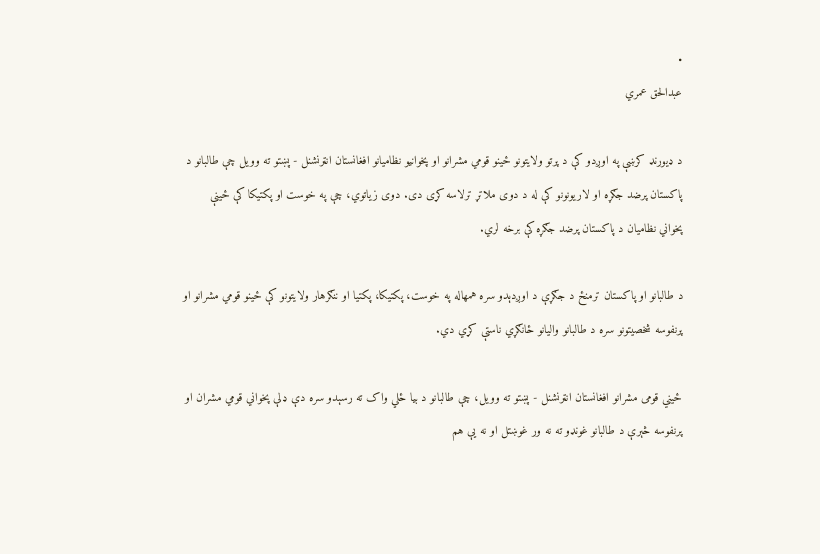•
عبدالحق عمري

د ډیورنډ کرښې په اوږدو کې د پرتو ولایتونو ځینو قومي مشرانو او پخوانیو نظامیانو افغانستان انټرنشنل - پښتو ته وویل چې طالبانو د پاکستان پرضد جګړه او لاریونونو کې له د دوی ملاتړ ترلاسه کړی دی. دوی زیاتوي، چې په خوست او پکتیکا کې ځینې پخواني نظامیان د پاکستان پرضد جګړه کې برخه لري.

د طالبانو او پاکستان ترمنځ د جګړې د اوږدېدو سره همهاله په خوست، پکتیکا، پکتیا او ننګرهار ولایتونو کې ځینو قومي مشرانو او پرنفوسه شخصیتونو سره د طالبانو والیانو ځانګړي ناستې کړي دي.

ځيني قومی مشرانو افغانستان انټرنشنل - پښتو ته وویل، چې طالبانو د بیا ځلي واک ته رسېدو سره دې ډلې پخواني قومي مشران او پرنفوسه څېرې د طالبانو غونډو ته نه ور غوښتل او نه یې هم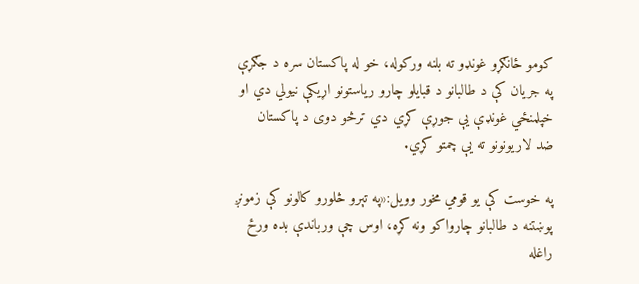کومو ځانګړو غونډو ته بلنه ورکوله، خو له پاکستان سره د جګړې په جریان کې د طالبانو د قبایلو چارو ریاستونو اړیکې نیولي دي او خپلمنځي غونډې یې جوړې کړي دي ترڅو دوی د پاکستان ضد لاریونونو ته یې چمتو کړي.

په خوست کې یو قومي مخور وویل:«په تېرو څلورو کالونو کې زمونږ پوښتنه د طالبانو چارواکو ونه کړه، اوس چې ورباندې بده ورځ راغله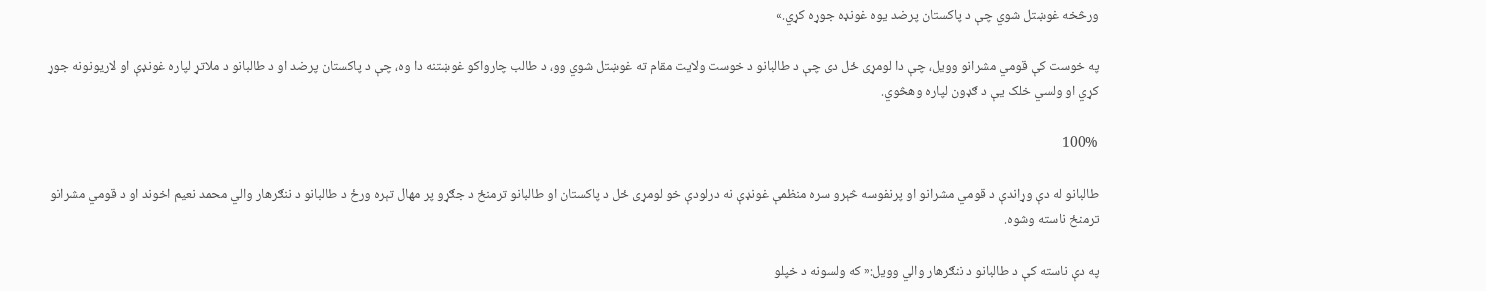ورڅخه غوښتل شوي چې د پاکستان پرضد یوه غونډه جوړه کړي.»

په خوست کې قومي مشرانو وویل، چې دا لومړی ځل دی چې د طالبانو د خوست ولایت مقام ته غوښتل شوي وو، د طالب چارواکو غوښتنه دا وه، چې د پاکستان پرضد او د طالبانو د ملاتړ لپاره غونډې او لاریونونه جوړ کړي او ولسي خلک یې د ګډون لپاره وهڅوي.

100%

طالبانو له دې وړاندې د قومي مشرانو او پرنفوسه څېرو سره منظمې غونډې نه درلودې خو لومړی ځل د پاکستان او طالبانو ترمنځ د جګړو پر مهال تېره ورځ د طالبانو د ننګرهار والي محمد نعیم اخوند او د قومي مشرانو ترمنځ ناسته وشوه.

په دې ناسته کې د طالبانو د ننګرهار والي وویل:« که ولسونه د خپلو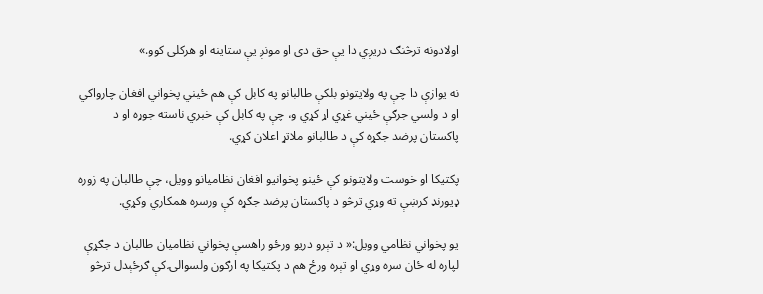اولادونه ترڅنګ دریږي دا یې حق دی او مونږ یې ستاینه او هرکلی کوو.»

نه یوازې دا چې په ولایتونو بلکې طالبانو په کابل کې هم ځیني پخواني افغان چارواکي او د ولسي جرګې ځیني غړي اړ کړي و، چې په کابل کې خبري ناسته جوړه او د پاکستان پرضد جګړه کې د طالبانو ملاتړ اعلان کړي.

پکتیکا او خوست ولایتونو کې ځینو پخوانیو افغان نظامیانو وویل، چې طالبان په زوره ډیورنډ کرښې ته وړي ترڅو د پاکستان پرضد جګړه کې ورسره همکاري وکړي.

یو پخواني نظامي وویل:« د تېرو دریو ورځو راهسې پخواني نظامیان طالبان د جګړې لپاره له ځان سره وړي او تېره ورځ هم د پکتیکا په ارګون ولسوالۍ کې ګرځېدل ترڅو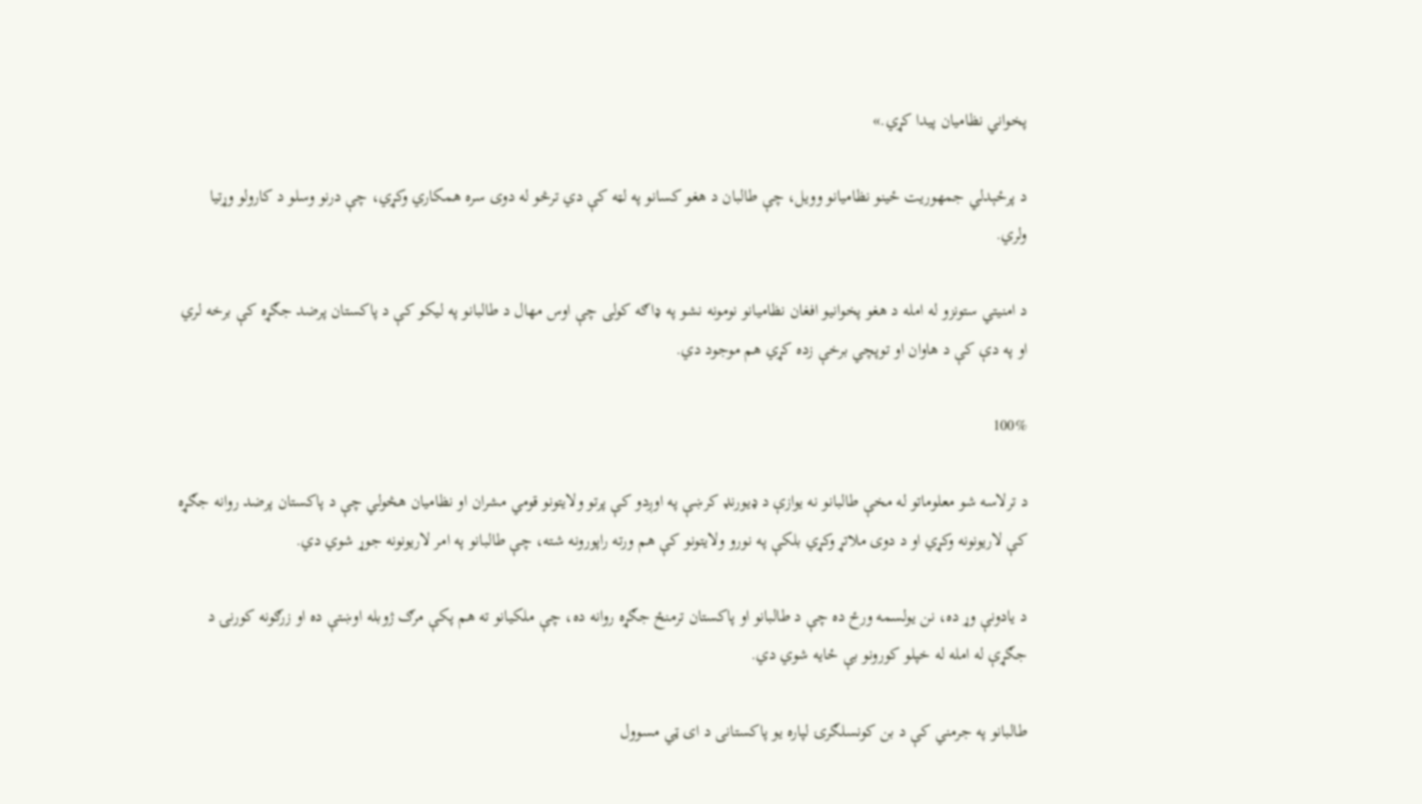پخواني نظامیان پیدا کړي.»

د پرځېدلي جمهوریت ځینو نظامیانو وویل، چې طالبان د هغو کسانو په لټه کې دي ترڅو له دوی سره همکاري وکړي، چې درنو وسلو د کارولو وړتیا ولري.

د امنیتي ستونزو له امله د هغو پخوانيو افغان نظامیانو نومونه نشو په ډاګه کولی چې اوس مهال د طالبانو په لیکو کې د پاکستان پرضد جګړه کې برخه لري او په دې کې د هاوان او توپچي برخې زده کړي هم موجود دي.

100%

د ترلاسه شو معلوماتو له مخې طالبانو نه یوازې د ډیورنډ کرښې په اوږدو کې پرتو ولایتونو قومي مشران او نظامیان هڅولي چې د پاکستان پرضد روانه جګړه کې لاریونونه وکړي او د دوی ملاتړ وکړي بلکې په نورو ولایتونو کې هم ورته راپورونه شته، چې طالبانو په امر لاریونونه جوړ شوي دي.

د یادونې وړ ده، نن یولسمه ورځ ده چې د طالبانو او پاکستان ترمنځ جګړه روانه ده، چې ملکیانو ته هم پکې مرګ ژوبله اوښتې ده او زرګونه کورنۍ د جګړې له امله له خپلو کورونو بې ځایه شوي دي.

طالبانو په جرمني کې د بن کونسلګرۍ لپاره یو پاکستانی د ای ټي مسوول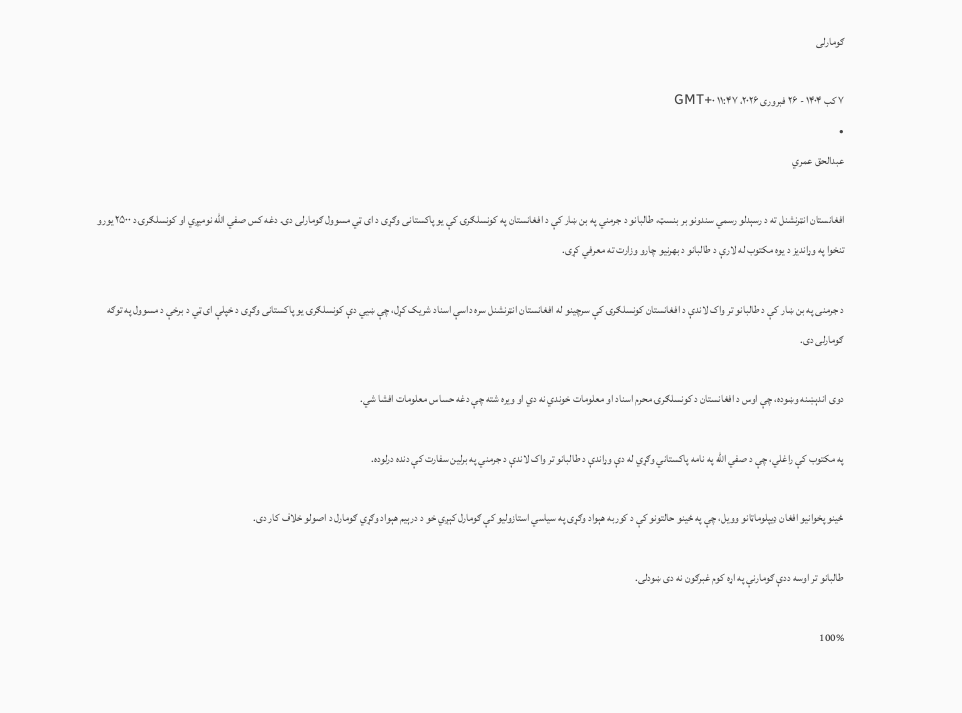ګومارلی

۷ کب ۱۴۰۴ - ۲۶ فبروری ۲۰۲۶، ۱۱:۴۷ GMT+۰
•
عبدالحق عمري

افغانستان انټرنشنل ته د رسېدلو رسمي سندونو بر بنسټ، طالبانو د جرمني په بن ښار کې د افغانستان په کونسلګرۍ کې یو پاکستانی وګړی د ای ټي مسوول ګومارلی دی. دغه کس صفي الله نومیږي او کونسلګرۍ د ۲۵۰۰ یورو تنخوا په وړاندیز د یوه مکتوب له لارې د طالبانو د بهرنیو چارو وزارت ته معرفي کړی.

د جرمنی په بن ښار کې د طالبانو تر واک لاندې د افغانستان کونسلګرۍ کې سرچینو له افغانستان انټرنشنل سره داسې اسناد شریک کړل، چې ښيي دې کونسلګرۍ یو پاکستانی وګړی د خپلې ای ټي د برخې د مسوول په توګه ګومارلی دی.

دوی اندېښنه وښوده، چې اوس د افغانستان د کونسلګرۍ محرم اسناد او معلومات خوندي نه دي او ویره شته چې دغه حساس معلومات افشا شي.

په مکتوب کې راغلي، چې د صفي الله په نامه پاکستاني وګړي له دې وړاندې د طالبانو تر واک لاندې د جرمني په برلین سفارت کې دنده درلوده.

ځينو پخوانیو افغان ډیپلوماټانو وویل، چې په ځینو حالتونو کې د کوربه هېواد وګړی په سیاسي استازولیو کې ګومارل کېږي خو د درېیم هېواد وګړي ګومارل د اصولو خلاف کار دی.

طالبانو تر اوسه ددې ګومارنې په اړه کوم غبرګون نه دی ښودلی.

100%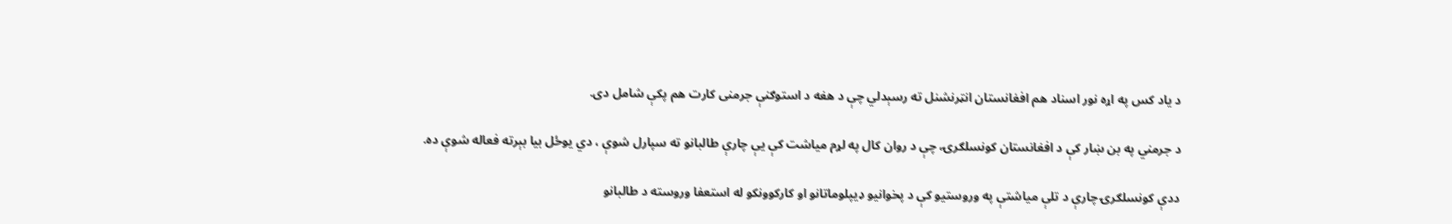د یاد کس په اړه نور اسناد هم افغانستان انټرنشنل ته رسېدلي چې د هغه د استوګنې جرمنی کارت هم پکې شامل دی.

د جرمني په بن ښار کې د افغانستان کونسلګرۍ، چې د روان کال په لړم میاشت کې یې چارې طالبانو ته سپارل شوې ، دي یوځل بیا بېرته فعاله شوې ده.

ددې کونسلګرۍ چارې د تلې میاشتې په وروستیو کې د پخوانیو ډیپلوماتانو او کارکوونکو له استعفا وروسته د طالبانو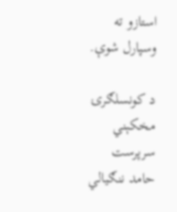استازو ته وسپارل شوې.

د کونسلګرۍ مخکېني سرپرست حامد ننګیالي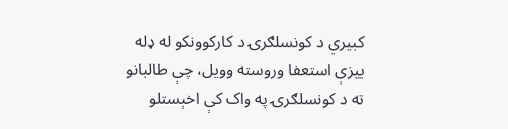کبیري د کونسلګرۍ د کارکوونکو له ډله ییزې استعفا وروسته وویل، چې طالبانو ته د کونسلګرۍ په واک کې اخېستلو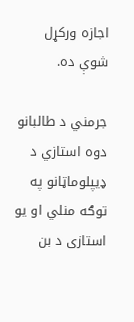اجازه ورکړل شوې ده.

جرمني د طالبانو دوه استازي د ډيپلوماټانو په توګه منلي او یو استازی د بن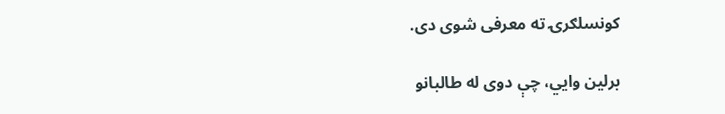کونسلګرۍ ته معرفی شوی دی.

برلین وايي، چې دوی له طالبانو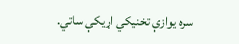سره یوازې تخنیکي اړیکې ساتي.